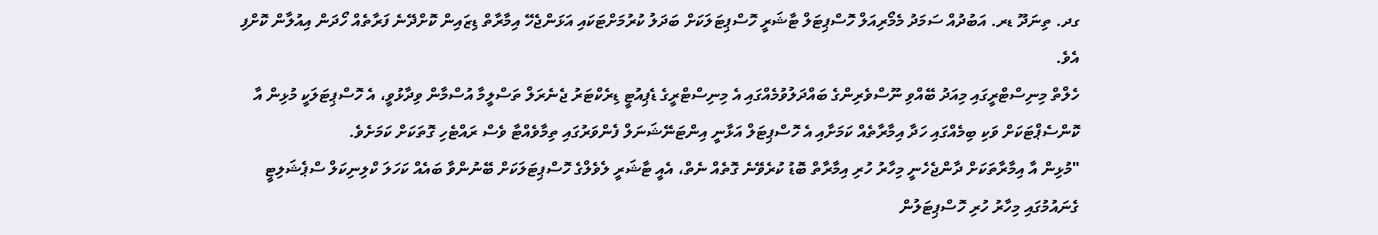ގދ. ތިނަދޫ ޑރ. އަބުދުއް ސަމަދު މެމޯރިއަލް ހޮސްޕިޓަލް ޓާޝަރީ ހޮސްޕިޓަލަކަށް ބަދަލު ކުރުމަށްޓަކައި އަޅަންޖެހޭ އިމާރާތް ޑިޒައިން ކޮށްދޭނެ ފަރާތެއް ހޯދަން އިއުލާން ކޮށްފި އެވެ.
ހެލްތް މިނިސްޓްރީގައި މިއަދު ބޭއްވި ނޫސްވެރިންގެ ބައްދަލުވުމެއްގައި އެ މިނިސްޓްރީގެ ޑެޕިއުޓީ ޑިރެކްޓަރު ޖެނެރަލް ތަސްލީމާ އުސްމާން ވިދާޅުވީ، އެ ހޮސްޕިޓަލަކީ މުޅިން އާ ކޮންސެޕްޓަކަށް ވަކި ބިމެއްގައި ހަދާ އިމާރާތެއް ކަމަށާއި އެ ހޮސްޕިޓަލް އަޅާނީ އިންޓަނޭޝަނަލް ފެންވަރުގައި ތިމާވެއްޓާ ވެސް ރައްޓެހި ގޮތަކަށް ކަމަށެވެ.
"މުޅިން އާ އިމާރާތަކަށް ދާންޖެހެނީ މިހާރު ހުރި އިމާރާތް ބޮޑު ކުރެވޭނެ ގޮތެއް ނެތް، އެއީ ޓާޝަރީ ލެވެލްގެ ހޮސްޕިޓަލަކަށް ބޭނުންވާ ބައެއް ކަހަލަ ކްލިނިކަލް ސްޕެޝަލިޓީ ގެނައުމުގައި މިހާރު ހުރި ހޮސްޕިޓަލުން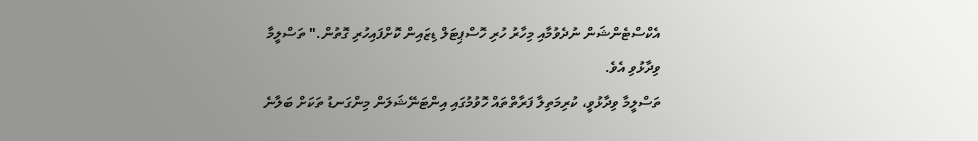އެކްސްޓެންޝަން ނުދެވުމާއި މިހާރު ހުރި ހޮސްޕިޓަލް ޑިޒައިން ކޮށްފައިހުރި ގޮތުން." ތަސްލީމާ ވިދާޅުވި އެވެ.
ތަސްލީމާ ވިދާޅުވީ، ކުރިމަތިލާ ފަރާތްތައް ހޮވުމުގައި އިންޓަނޭޝަލަން މިންގަނޑު ތަކަށް ބަލާނެ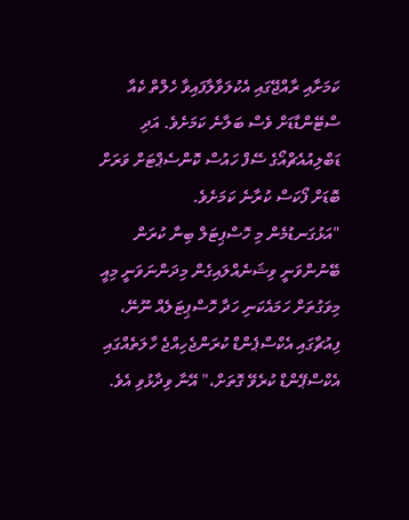ކަމަށާއި ރާއްޖޭގައި އެކުލަވާލާފައިވާ ހެލްތް ކެއާ ސްޓޭންޑާޑަށް ވެސް ބަލާނެ ކަމަށެވެ. އަދި ޑަބްލިއުއެޗްއޯގެ ސޭފް ހައުސް ކޮންސެޕްޓަށް ވަރަށް ބޮޑަށް ފޯކަސް ކުރާނެ ކަމަށެވެ.
"އަޅުގަނޑުމެން މި ހޮސްޕިޓަލް ބިނާ ކުރަން ބޭނުންވަނީ ވިޝަނެއްލައިގެން މިދަންނަވަނީ މިއީ މިވަގުތަށް ހަމައެކަނި ހަދާ ހޮސްޕިޓަލެއް ނޫނޭ، ފިއުޗާގައި އެކްސްޕެންޑް ކުރަންޖެހިއްޖެ ހާލަތެއްގައި އެކްސްޕޭންޑް ކުރެވޭ ގޮތަށް،" އޭނާ ވިދާޅުވި އެވެ.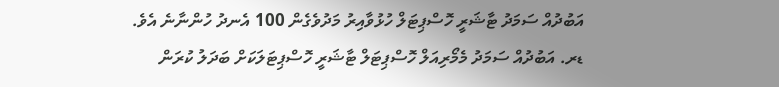އަބުދުއް ސަމަދު ޓާޝަރީ ހޮސްޕިޓަލް ހުޅުވާއިރު މަދުވެގެން 100 އެނދު ހުންނާނެ އެވެ.
ޑރ. އަބުދުއް ސަމަދު މެމޯރިއަލް ހޮސްޕިޓަލް ޓާޝަރީ ހޮސްޕިޓަލަކަށް ބަދަލު ކުރަން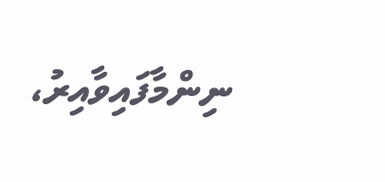ނިންމާފައިވާއިރު،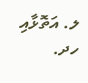ލ. އަތޮޅާއި ހދ.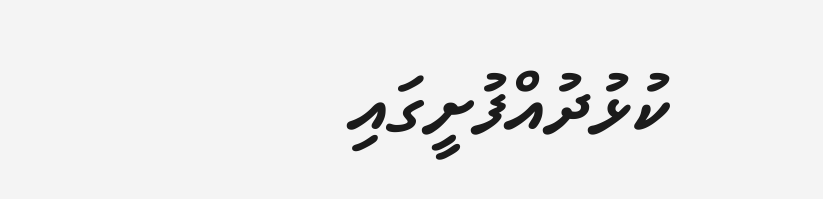ކުޅުދުއްފުށީގައި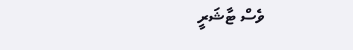ވެސް ޓާޝަރީ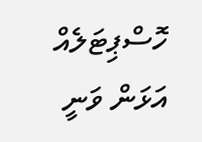ހޮސްޕިޓަލެއް އަޅަން ވަނީ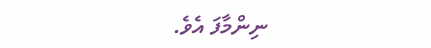ނިންމާފަ އެވެ.